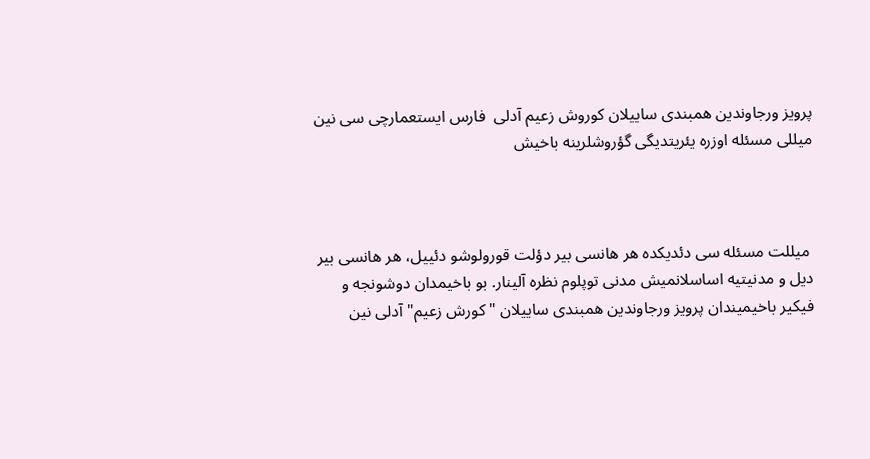پرویز ورجاوندین همبندی ساییلان کوروش زعیم آدلی  فارس ایستعمارچی سی نین میللی مسئله اوزره یئریتدیگی گؤروشلرینه باخیش



 میللت مسئله سی دئدیکده هر هانسی بیر دؤلت قورولوشو دئییل، هر هانسی بیر دیل و مدنیتیه اساسلانمیش مدنی توپلوم نظره آلینار. بو باخیمدان دوشونجه و فیکیر باخیمیندان پرویز ورجاوندین همبندی ساییلان "کورش زعیم" آدلی نین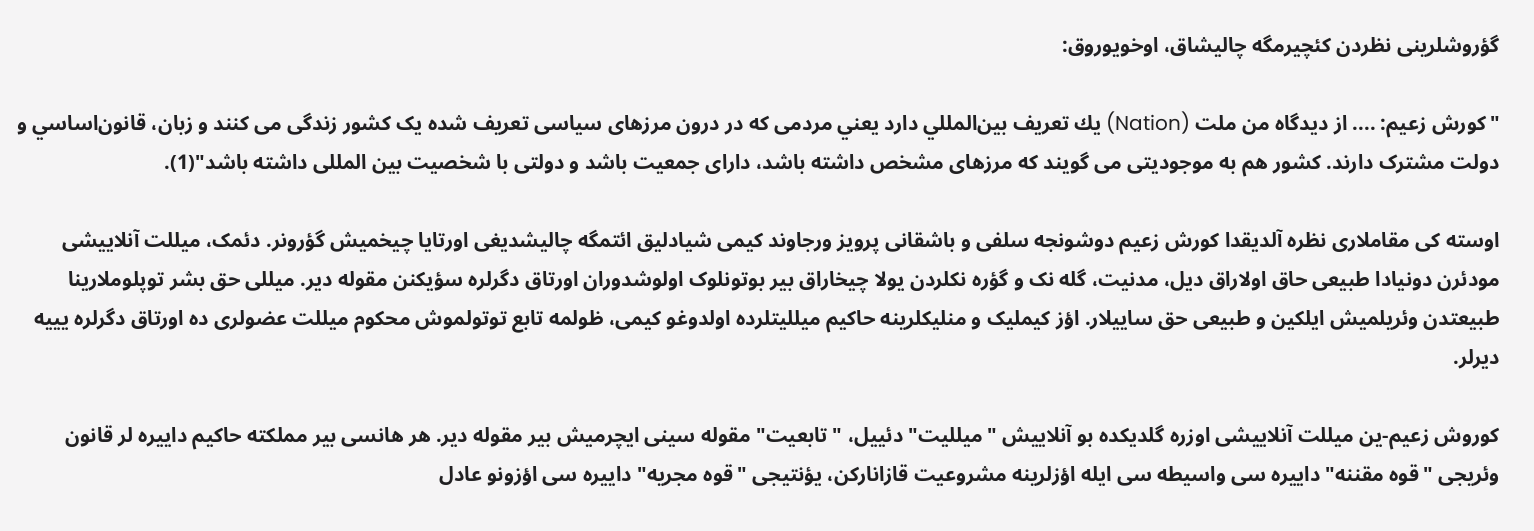گؤروشلرینی نظردن کئچیرمگه چالیشاق، اوخویوروق:

"کورش زعیم: .... از ديدگاه من ملت (Nation) يك تعريف بين‌المللي دارد يعني مردمی که در درون مرزهای سیاسی تعریف شده یک کشور زندگی می کنند و زبان، قانون‌اساسي و دولت مشترک دارند. کشور هم به موجودیتی می گویند که مرزهای مشخص داشته باشد، دارای جمعیت باشد و دولتی با شخصیت بین المللی داشته باشد"(1).

اوسته کی مقاملاری نظره آلدیقدا کورش زعیم دوشونجه سلفی و باشقانی پرویز ورجاوند کیمی شیادلیق ائتمگه چالیشدیغی اورتایا چیخمیش گؤرونر. دئمک، میللت آنلاییشی مودئرن دونیادا طبیعی حاق اولاراق دیل، مدنیت، گله نک و گؤره نکلردن یولا چیخاراق بیر بوتونلوک اولوشدوران اورتاق دگرلره سؤیکنن مقوله دیر. میللی حق بشر توپلوملارینا طبیعتدن وئریلمیش ایلکین و طبیعی حق ساییلار. اؤز کیملیک و منلیکلرینه حاکیم میللیتلرده اولدوغو کیمی، ظولمه تابع توتولموش محکوم میللت عضولری ده اورتاق دگرلره یییه دیرلر.

کوروش زعیم-ین میللت آنلاییشی اوزره گلدیکده بو آنلاییش "میللیت" دئییل، "تابعیت" مقوله سینی ایچرمیش بیر مقوله دیر. هر هانسی بیر مملکته حاکیم داییره لر قانون وئریجی "قوه مقننه" داییره سی واسیطه سی ایله اؤزلرینه مشروعیت قازانارکن، یؤنتیجی "قوه مجریه" داییره سی اؤزونو عادل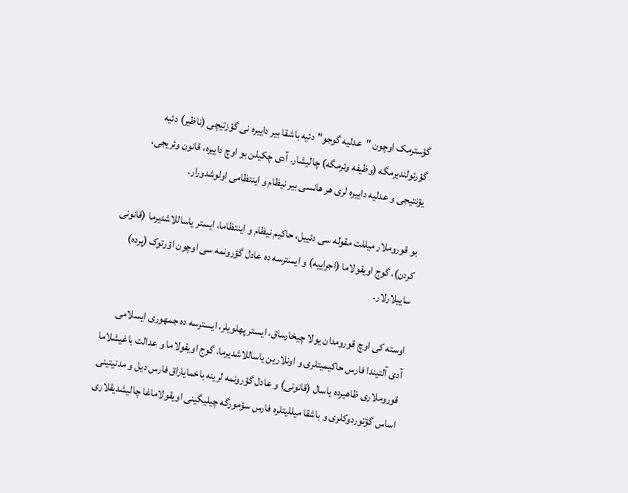گؤسترمک اوچون "عدلیه گوجو" دئیه باشقا بیر داییره نی گؤزتیچی (ناظیر) دئیه گؤرئولندیرمگه (وظیفه وئرمگه) چالیشار. آدی چکیلن بو اوچ داییره، قانون وئریجی، یؤنتیجی و عدلیه داییره لری هر هانسی بیر نیظام و اینتظامی اولوشدورار.

بو قوروملار میللت مقوله سی دئییل، حاکیم نیظام و اینتظاما، ایستر یاساللاشدیرما (قانونی کردن)، گوج اویقولاما (اجراییه) و ایسترسه ده عادل گؤرونمه سی اوچون اؤرتوک (پرده) ساییلارلار.

اوسته کی اوچ قورومدان یولا چیخارساق، ایستر پهلویلر، ایسترسه ده جمهوری ایسلامی آدی آلتیندا فارس حاکیمیتلری و اونلارین یاساللاشدیرما، گوج اویقولاما و عدالت باغیشلاما قوروملاری ظاهیرده یاسال (قانونی) و عادل گؤرونمه لرینه باخمایاراق فارس دیل و مدنیتینی اساس گؤتوردوکلری و باشقا میللیتلره فارس سؤمورگه چیلیگینی اویقولاماغا چالیشدیقلاری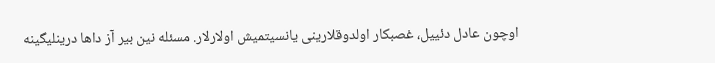اوچون عادل دئییل، غصبکار اولدوقلارینی یانسیتمیش اولارلار. مسئله نین بیر آز داها درینلیگینه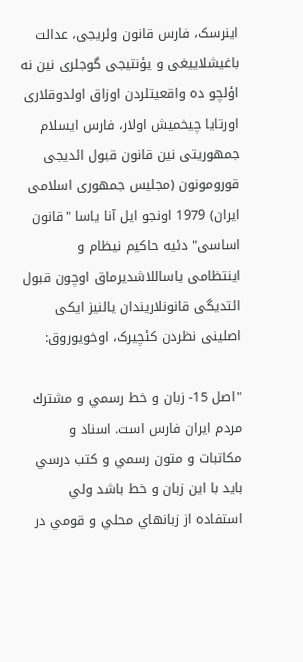اینرسک، فارس قانون وئریجی، عدالت باغیشلاییغی و یؤنتیجی گوجلری نین نه اؤلچو ده واقعیتلردن اوزاق اولدوقلاری اورتایا چیخمیش اولار، فارس ایسلام جمهوریتی نین قانون قبول ائدیجی قورومونون (مجلیس جمهوری اسلامی ایران) 1979 اونجو ایل آنا یاسا "قانون اساسی" دئیه حاکیم نیظام و اینتظامی یاساللاشدیرماق اوچون قبول ائتدیگی قانونلاریندان یالنیز ایکی اصلینی نظردن کئچیرک، اوخویوروق:

"اصل 15- زبان و خط رسمي و مشترك مردم ايران فارس است. اسناد و مكاتبات و متون رسمي و كتب درسي بايد با اين زبان و خط باشد ولي استفاده از زبانهاي محلي و قومي در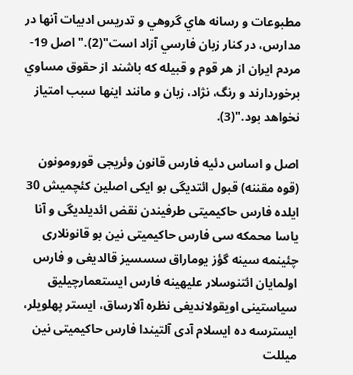مطبوعات و رسانه هاي گروهي و تدريس ادبيات آنها در مدارس، در كنار زبان فارسي آزاد است"(2)." اصل 19- مردم ايران از هر قوم و قبيله كه باشند از حقوق مساوي برخوردارند و رنگ، نژاد، زبان و مانند اينها سبب امتياز نخواهد بود."(3).

اصل و اساس دئیه فارس قانون وئریجی قورومونون (قوه مقننه) قبول ائتدیگی بو ایکی اصلین کئچمیش 30 ایلده فارس حاکیمیتی طرفیندن نقض ائدیلدیگی و آنا یاسا محمکه سی فارس حاکیمیتی نین بو قانونلاری چئینمه سینه گؤز یوماراق سسسیز قالدیغی و فارس اولمایان ائتنوسلار علیهینه فارس ایستعمارچیلیق سیاستینی اویقولاندیغی نظره آلارساق، ایستر پهلویلر، ایسترسه ده ایسلام آدی آلتیندا فارس حاکیمیتی نین میللت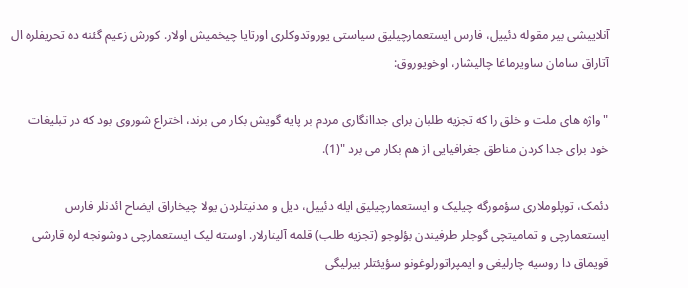آنلاییشی بیر مقوله دئییل، فارس ایستعمارچیلیق سیاستی یوروتدوکلری اورتایا چیخمیش اولار. کورش زعیم گئنه ده تحریفلره ال آتاراق سامان ساویرماغا چالیشار، اوخویوروق:

"واژه های ملت و خلق را که تجزیه طلبان برای جداانگاری مردم بر پایه گویش بکار می برند، اختراع شوروی بود که در تبلیغات خود برای جدا کردن مناطق جغرافیایی از هم بکار می برد "(1).

دئمک، توپلوملاری سؤمورگه چیلیک و ایستعمارچیلیق ایله دئییل، دیل و مدنیتلردن یولا چیخاراق ایضاح ائدنلر فارس ایستعمارچی و تمامیتچی گوجلر طرفیندن بؤلوجو (تجزیه طلب) قلمه آلینارلار. اوسته لیک ایستعمارچی دوشونجه لره قارشی قویماق دا روسیه چارلیغی و ایمپراتورلوغونو سؤیئتلر بیرلیگی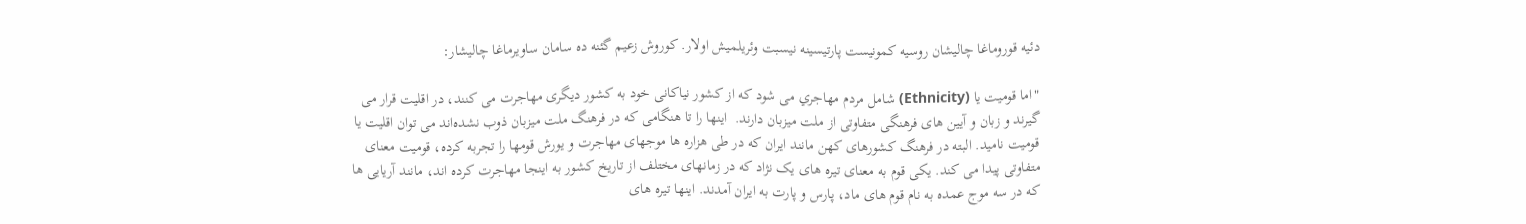دئیه قوروماغا چالیشان روسیه کمونیست پارتیسینه نیسبت وئریلمیش اولار. کوروش زعیم گئنه ده سامان ساویرماغا چالیشار:

"اما قوميت يا (Ethnicity) شامل مردم مهاجري می شود كه از کشور نیاکانی خود به کشور دیگری مهاجرت می کنند، در اقلیت قرار می گیرند و زبان و آیین های فرهنگی متفاوتی از ملت میزبان دارند.  اینها را تا هنگامی که در فرهنگ ملت میزبان ذوب نشده‌اند می توان اقلیت یا قومیت نامید. البته در فرهنگ کشورهای کهن مانند ایران که در طی هزاره ها موجهای مهاجرت و یورش قومها را تجربه کرده، قومیت معنای متفاوتی پیدا می کند. یکی قوم به معنای تیره های یک نژاد که در زمانهای مختلف از تاریخ کشور به اینجا مهاجرت کرده اند، مانند آریایی ها که در سه موج عمده به نام قوم های ماد، پارس و پارت به ایران آمدند. اینها تیره های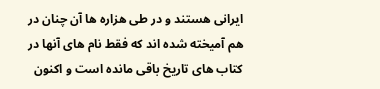ایرانی هستند و در طی هزاره ها آن چنان در هم آمیخته شده اند که فقط نام های آنها در کتاب های تاریخ باقی مانده است و اکنون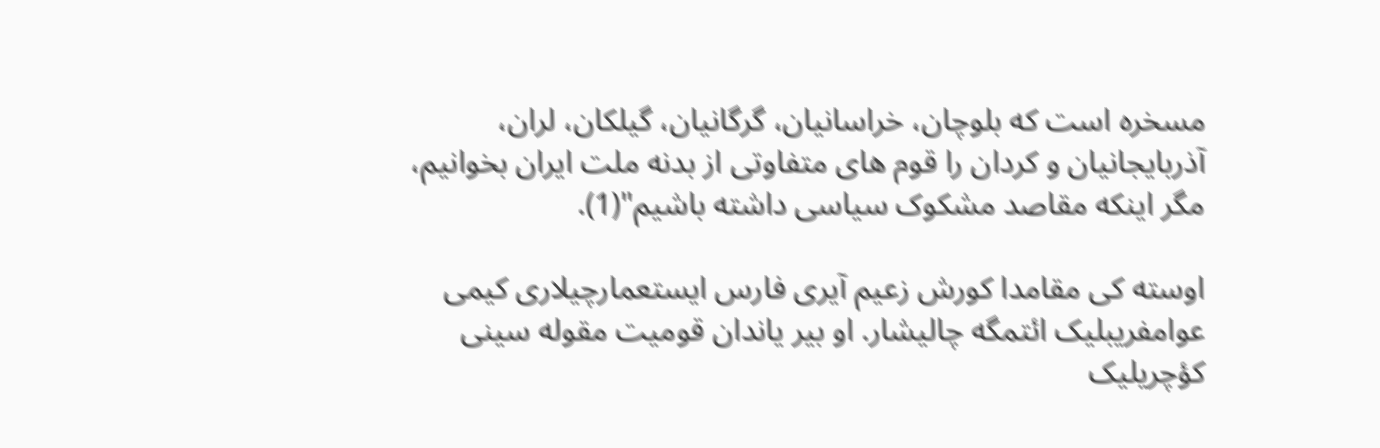مسخره است که بلوچان، خراسانیان، گرگانیان، گیلکان، لران، آذربایجانیان و کردان را قوم های متفاوتی از بدنه ملت ایران بخوانیم، مگر اینکه مقاصد مشکوک سیاسی داشته باشیم"(1).

اوسته کی مقامدا کورش زعیم آیری فارس ایستعمارچیلاری کیمی عوامفریبلیک ائتمگه چالیشار. او بیر یاندان قومیت مقوله سینی کؤچریلیک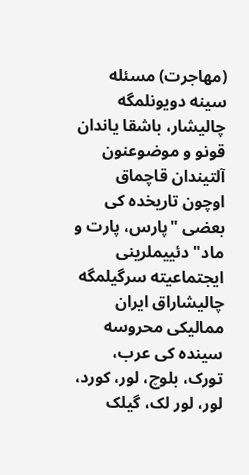(مهاجرت) مسئله سینه دویونلمگه چالیشار، باشقا یاندان قونو و موضوعنون آلتیندان قاچماق اوچون تاریخده کی بعضی "پارس، پارت و ماد" دئییملرینی ایجتماعیته سرگیلمگه چالیشاراق ایران ممالیکی محروسه سینده کی عرب، تورک، بلوچ، لور، کورد، لور، لور لک، گیلک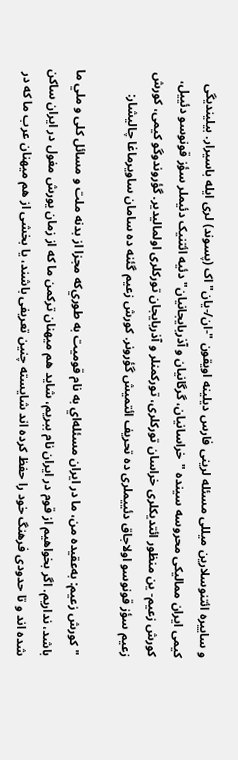و ساییره ائتنوسلارین میللی مسئله لرینی فارس دیلینه اویقون "-ان/-یان" اک (پسوند) لری ایله باسیرار. بیلیندیگی کیمی ایران ممالیکی محروسه سینده "خراسانیان، گرگانیان و آذربایجانیان" دئیه ائتنیک دئیملر سؤز قونوسو دئییل، کورش زعیم- ین منظور ائتدیکلری خراسان تورکلری، تورکمنلر و آذربایجان تورکلری اولمالیدیر. گؤروندوگو کیمی، کورش زعیم سؤز قونوسو اولاجاق دئییملری ده تحریف ائتمیش گؤرونر. کورش زعیم گئنه ده سامان ساویرماغا چالیشار:

"کورش زعیم: به‌عقيده‌ من، ما در ايران مسئله‌اي به نام قوميت به‌ طوري‌كه مجزا از بدنه‌ ملت و مسائل کلی و‌ ملي ما باشد، نداريم. اگر بخواهیم از قوم در ایران نام ببریم، شاید هم میهنان ترکمن ما که از زمان یورش مغول در ایران ساکن شده اند و تا حدودی فرهنگ خود را حفظ کرده اند شایسته چنین تعریفی باشند، یا بخشی از هم میهنان عرب ما که در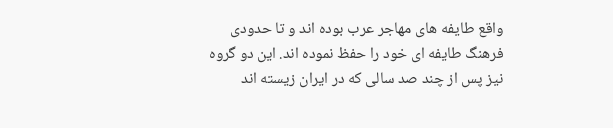واقع طایفه های مهاجر عرب بوده اند و تا حدودی فرهنگ طایفه ای خود را حفظ نموده اند. این دو گروه نیز پس از چند صد سالی که در ایران زیسته اند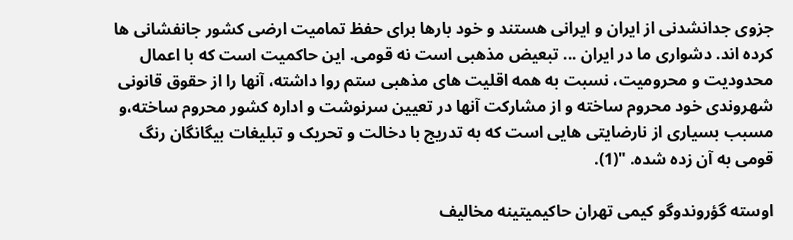جزوی جدانشدنی از ایران و ایرانی هستند و خود بارها برای حفظ تمامیت ارضی کشور جانفشانی ها کرده اند. دشواری ما در ایران ... تبعیض مذهبی است نه قومی. این حاکمیت است که با اعمال محدودیت و محرومیت، نسبت به همه اقلیت های مذهبی ستم روا داشته، آنها را از حقوق قانونی شهروندی خود محروم ساخته و از مشارکت آنها در تعیین سرنوشت و اداره کشور محروم ساخته،و مسبب بسیاری از نارضایتی هایی است که به تدریج با دخالت و تحریک و تبلیغات بیگانگان رنگ قومی به آن زده شده. "(1).

اوسته گؤروندوگو کیمی تهران حاکیمیتینه مخالیف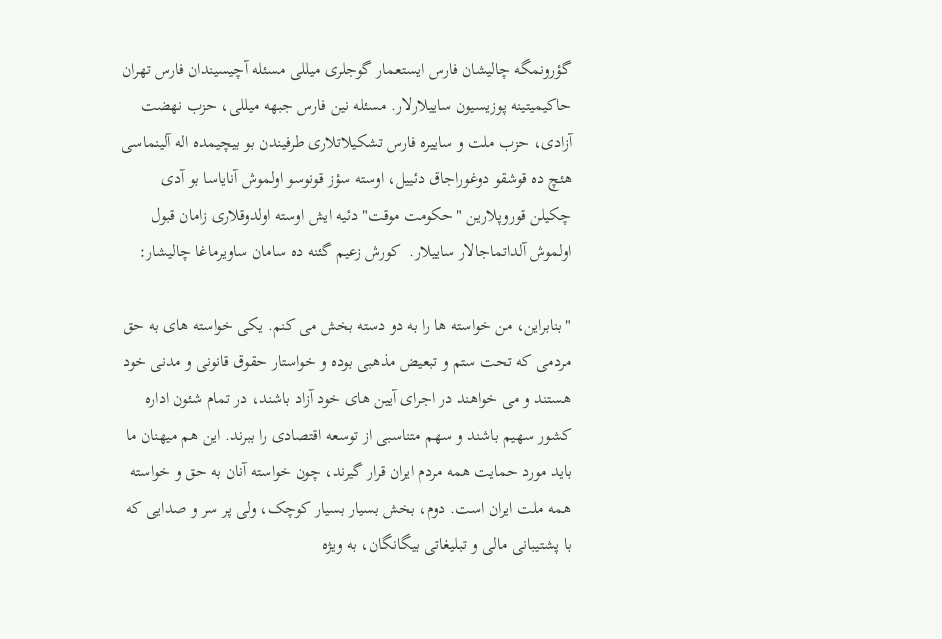گؤرونمگه چالیشان فارس ایستعمار گوجلری میللی مسئله آچیسیندان فارس تهران حاکیمیتینه پوزیسیون ساییلارلار. مسئله نین فارس جبهه میللی، حزب نهضت آزادی، حزب ملت و ساییره فارس تشکیلاتلاری طرفیندن بو بیچیمده اله آلینماسی هئچ ده قوشقو دوغوراجاق دئییل، اوسته سؤز قونوسو اولموش آنایاسا بو آدی چکیلن قوروپلارین "حکومت موقت" دئیه ایش اوسته اولدوقلاری زامان قبول اولموش آلداتماجالار ساییلار.  کورش زعیم گئنه ده سامان ساویرماغا چالیشار:

"بنابراین، من خواسته ها را به دو دسته بخش می کنم. یکی خواسته های به حق مردمی که تحت ستم و تبعیض مذهبی بوده و خواستار حقوق قانونی و مدنی خود هستند و می خواهند در اجرای آیین های خود آزاد باشند، در تمام شئون اداره کشور سهیم باشند و سهم متناسبی از توسعه اقتصادی را ببرند. این هم میهنان ما باید مورد حمایت همه مردم ایران قرار گیرند، چون خواسته آنان به حق و خواسته همه ملت ایران است. دوم، بخش بسیار بسیار کوچک، ولی پر سر و صدایی که با پشتیبانی مالی و تبلیغاتی بیگانگان، به ویژه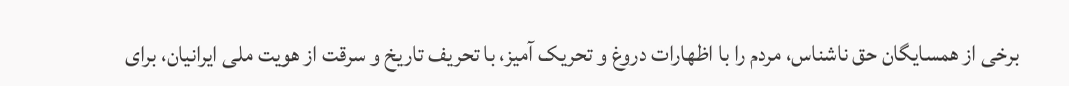برخی از همسایگان حق ناشناس، مردم را با اظهارات دروغ و تحریک آمیز، با تحریف تاریخ و سرقت از هویت ملی ایرانیان، برای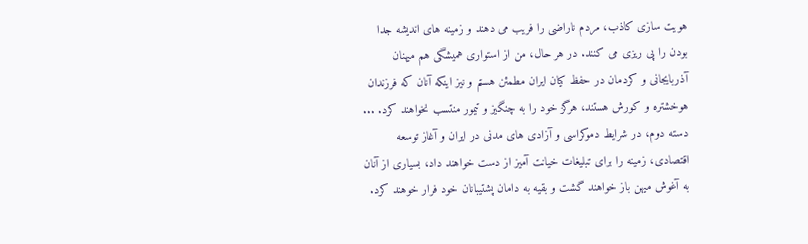هویت سازی کاذب، مردم ناراضی را فریب می دهند و زمینه های اندیشه جدا بودن را پی ریزی می کنند. در هر حال، من از استواری همیشگی هم میهنان آذربایجانی و کردمان در حفظ کیان ایران مطمئن هستم و نیز اینکه آنان که فرزندان هوخشتره و کورش هستند، هرگز خود را به چنگیز و تیمور منتسب نخواهند کرد. ... دسته دوم، در شرایط دموکراسی و آزادی های مدنی در ایران و آغاز توسعه اقتصادی، زمینه را برای تبلیغات خیانت آمیز از دست خواهند داد، بسیاری از آنان به آغوش میهن باز خواهند گشت و بقیه به دامان پشتیبانان خود فرار خوهند کرد.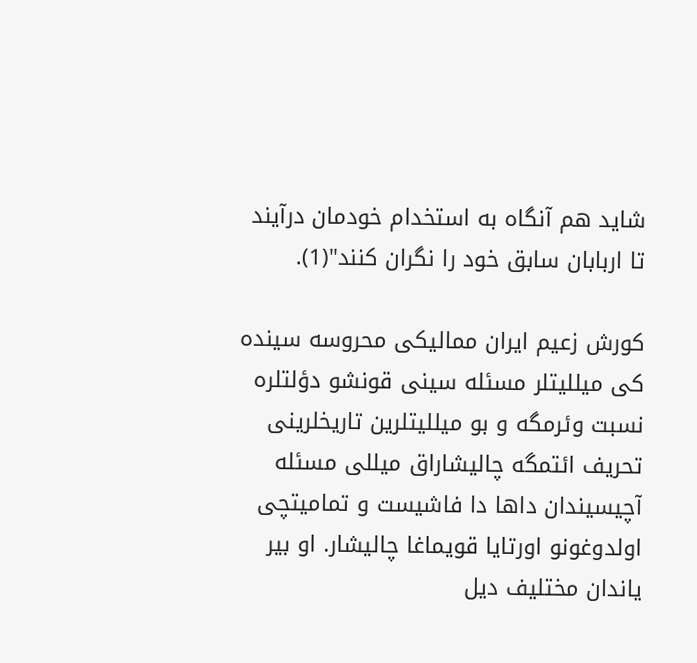شاید هم آنگاه به استخدام خودمان درآیند تا اربابان سابق خود را نگران کنند"(1).

کورش زعیم ایران ممالیکی محروسه سینده کی میللیتلر مسئله سینی قونشو دؤلتلره نسبت وئرمگه و بو میللیتلرین تاریخلرینی تحریف ائتمگه چالیشاراق میللی مسئله آچیسیندان داها دا فاشیست و تمامیتچی اولدوغونو اورتایا قویماغا چالیشار. او بیر یاندان مختلیف دیل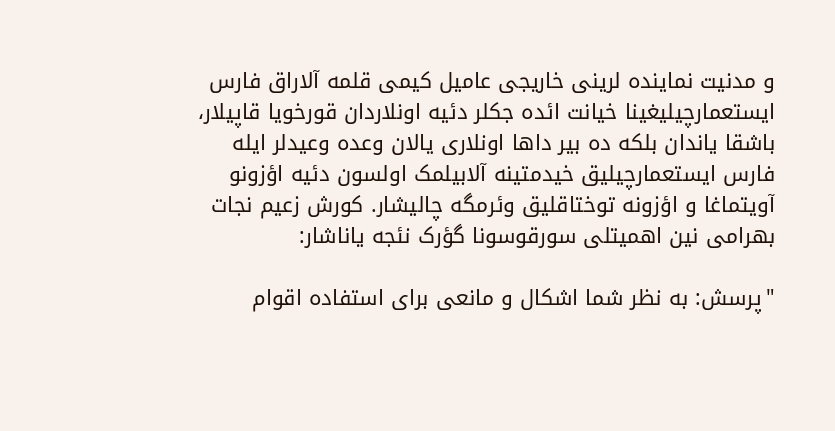و مدنیت نماینده لرینی خاریجی عامیل کیمی قلمه آلاراق فارس ایستعمارچیلیغینا خیانت ائده جکلر دئیه اونلاردان قورخویا قاپیلار، باشقا یاندان بلکه ده بیر داها اونلاری یالان وعده وعیدلر ایله فارس ایستعمارچیلیق خیدمتینه آلابیلمک اولسون دئیه اؤزونو آویتماغا و اؤزونه توختاقلیق وئرمگه چالیشار. کورش زعیم نجات بهرامی نین اهمیتلی سورقوسونا گؤرک نئجه یاناشار:

"پرسش: به نظر شما اشکال و مانعی برای استفاده اقوام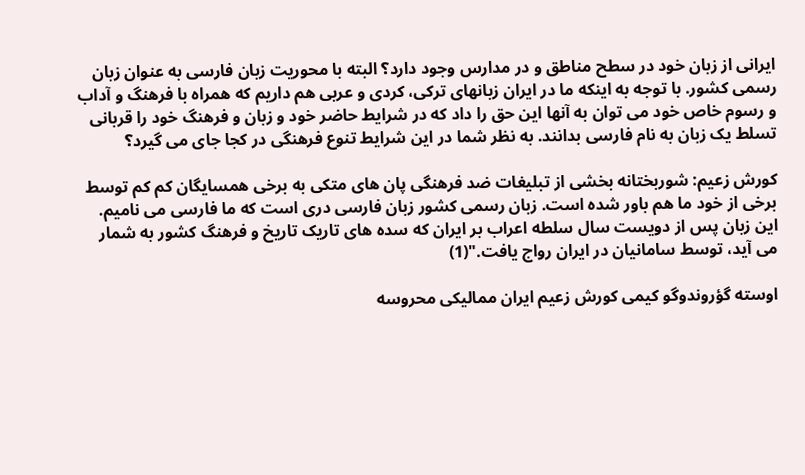ایرانی از زبان خود در سطح مناطق و در مدارس وجود دارد؟ البته با محوریت زبان فارسی به عنوان زبان رسمی کشور. با توجه به اینکه ما در ایران زبانهای ترکی، کردی و عربی هم داریم که همراه با فرهنگ و آداب و رسوم خاص خود می توان به آنها این حق را داد که در شرایط حاضر خود و زبان و فرهنگ خود را قربانی تسلط یک زبان به نام فارسی بدانند. به نظر شما در این شرایط تنوع فرهنگی در کجا جای می گیرد؟

کورش زعیم: شوربختانه بخشی از تبلیغات ضد فرهنگی پان های متکی به برخی همسایگان کم کم توسط برخی از خود ما هم باور شده است. زبان رسمی کشور زبان فارسی دری است که ما فارسی می نامیم. این زبان پس از دویست سال سلطه اعراب بر ایران که سده های تاریک تاریخ و فرهنگ کشور به شمار می آید، توسط سامانیان در ایران رواج یافت."(1)

اوسته گؤروندوگو کیمی کورش زعیم ایران ممالیکی محروسه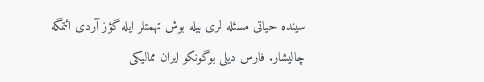سینده حیاتی مسئله لری بیله بوش تهمتلر ایله گؤز آردی ائتمگه چالیشار. فارس دیلی بوگونکو ایران ممالیکی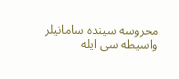محروسه سینده سامانیلر واسیطه سی ایله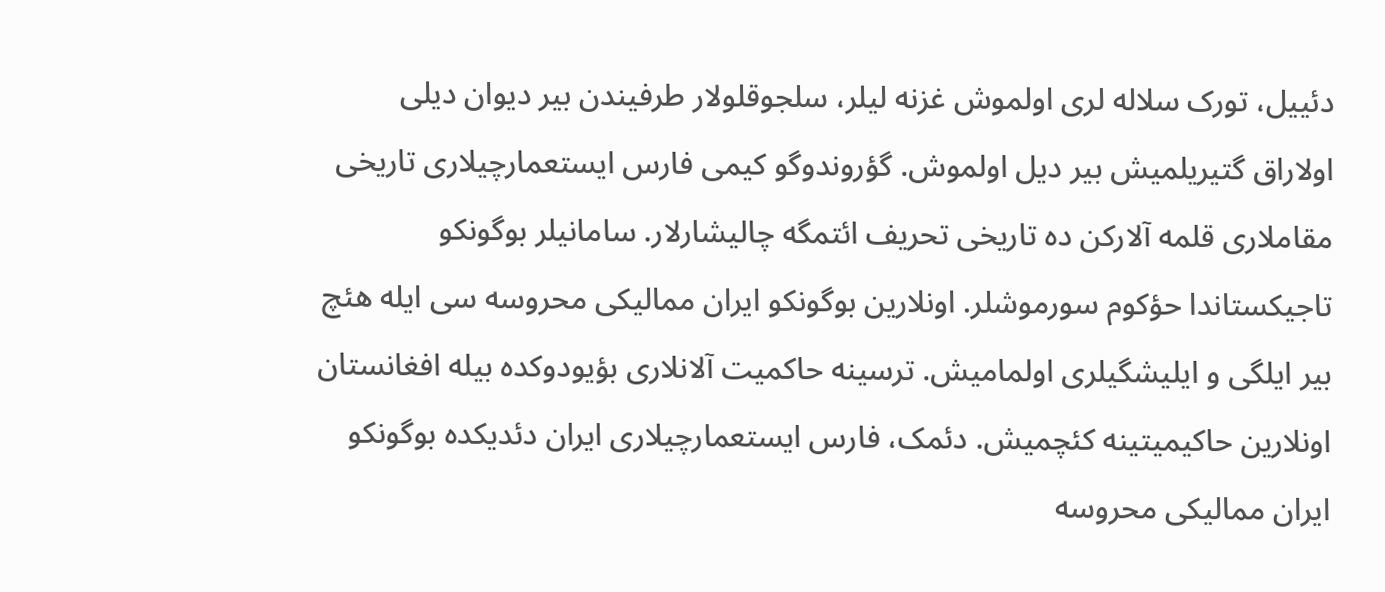دئییل، تورک سلاله لری اولموش غزنه لیلر، سلجوقلولار طرفیندن بیر دیوان دیلی اولاراق گتیریلمیش بیر دیل اولموش. گؤروندوگو کیمی فارس ایستعمارچیلاری تاریخی مقاملاری قلمه آلارکن ده تاریخی تحریف ائتمگه چالیشارلار. سامانیلر بوگونکو تاجیکستاندا حؤکوم سورموشلر. اونلارین بوگونکو ایران ممالیکی محروسه سی ایله هئچ بیر ایلگی و ایلیشگیلری اولمامیش. ترسینه حاکمیت آلانلاری بؤیودوکده بیله افغانستان اونلارین حاکیمیتینه کئچمیش. دئمک، فارس ایستعمارچیلاری ایران دئدیکده بوگونکو ایران ممالیکی محروسه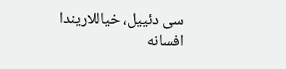سی دئییل، خیاللاریندا افسانه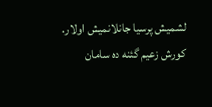لشمیش پرسیا جانلانمیش اولار. کورش زعیم گئنه ده سامان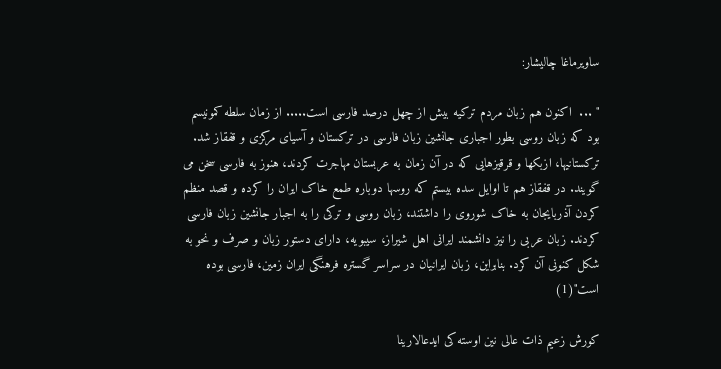ساویرماغا چالیشار:

" ...  اکنون هم زبان مردم ترکیه بیش از چهل درصد فارسی است..... از زمان سلطه کمونیسم بود که زبان روسی بطور اجباری جانشین زبان فارسی در ترکستان و آسیای مرکزی و قفقاز شد. ترکستانیها، ازبکها و قرقیزهایی که در آن زمان به عربستان مهاجرت کردند، هنوز به فارسی سخن می گویند. در قفقاز هم تا اوایل سده بیستم که روسها دوباره طمع خاک ایران را کرده و قصد منظم کردن آذربایجان به خاک شوروی را داشتند، زبان روسی و ترکی را به اجبار جانشین زبان فارسی کردند. زبان عربی را نیز دانشمند ایرانی اهل شیراز، سیبویه، دارای دستور زبان و صرف و نحو به شکل کنونی آن کرد. بنابراین، زبان ایرانیان در سراسر گستره فرهنگی ایران زمین، فارسی بوده است"(1)

کورش زعیم ذات عالی نین اوسته کی ایدعالارینا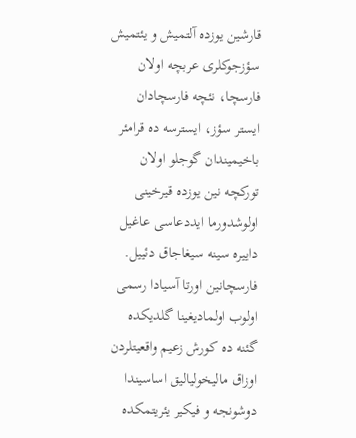قارشین یوزده آلتمیش و یئتمیش سؤزجوکلری عربچه اولان فارسچا، نئچه فارسچادان ایستر سؤز، ایسترسه ده قرامئر باخیمیندان گوجلو اولان تورکچه نین یوزده قیرخینی اولوشدورما ایددعاسی عاغیل داییره سینه سیغاجاق دئییل. فارسچانین اورتا آسیادا رسمی اولوب اولمادیغینا گلدیکده گئنه ده کورش زعیم واقعیتلردن اوزاق مالیخولیالیق اساسیندا دوشونجه و فیکیر یئریتمکده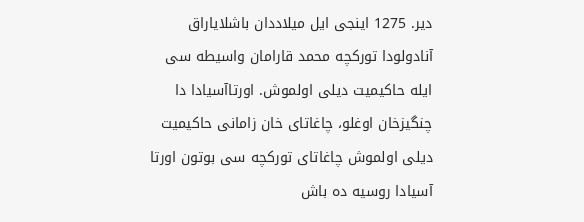دیر. 1275 اینجی ایل میلاددان باشلایاراق آنادولودا تورکچه محمد قارامان واسیطه سی ایله حاکیمیت دیلی اولموش. اورتاآسیادا دا چنگیزخان اوغلو، چاغاتای خان زامانی حاکیمیت دیلی اولموش چاغاتای تورکچه سی بوتون اورتا آسیادا روسیه ده باش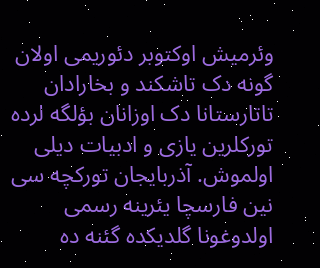وئرمیش اوکتوبر دئوریمی اولان گونه دک تاشکند و بخارادان تاتارستانا دک اوزانان بؤلگه لرده تورکلرین یازی و ادبیات دیلی اولموش. آذربایجان تورکچه سی نین فارسچا یئرینه رسمی اولدوغونا گلدیکده گئنه ده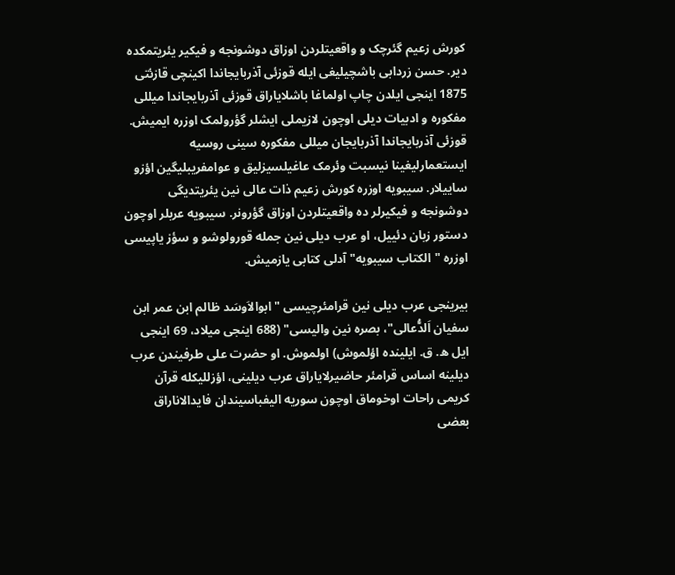کورش زعیم گئرچک و واقعیتلردن اوزاق دوشونجه و فیکیر یئریتمکده دیر. حسن زردابی باشچیلیغی ایله قوزئی آذربایجاندا اکینچی قازئتی 1875 اینجی ایلدن چاپ اولماغا باشلایاراق قوزئی آذربایجاندا میللی مفکوره و ادبیات دیلی اوچون لازیملی ایشلر گؤرولمک اوزره ایمیش. قوزئی آذربایجاندا آذربایجان میللی مفکوره سینی روسیه ایستعمارلیغینا نیسبت وئرمک عاغیلسیزلیق و عوامفریبلیگین اؤزو ساییلار. سیبویه اوزره کورش زعیم ذات عالی نین یئریتدیگی دوشونجه و فیکیرلر ده واقعیتلردن اوزاق گؤرونر. سیبویه عربلر اوچون دستور زبان دئییل، او عرب دیلی نین جمله قورولوشو و سؤز یاپیسی اوزره "الکتاب سیبویه" آدلی کتابی یازمیش.

بیرینجی عرب دیلی نین قرامئرچیسی "ابوالاَوسَد ظالم ابن عمر ابن سفیان اَلدُّعالی"، بصره نین والیسی" (688 اینجی میلاد، 69 اینجی ایل ه. ق. ایلینده اؤلموش) اولموش. او حضرت علی طرفیندن عرب دیلینه اساس قرامئر حاضیرلایاراق عرب دیلینی، اؤزللیکله قرآن کریمی راحات اوخوماق اوچون سوریه الیفباسیندان فایدالاناراق بعضی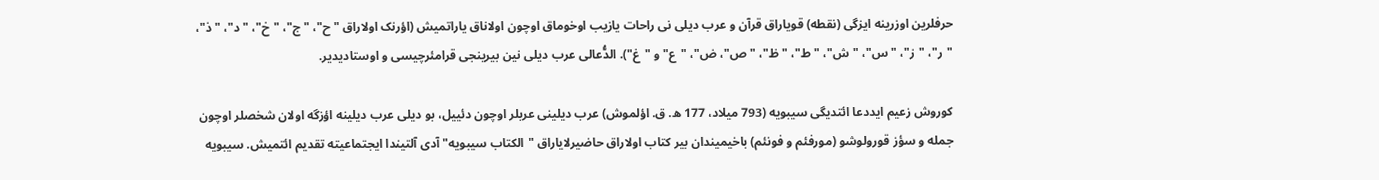حرفلرین اوزرینه ایزگی (نقطه) قویاراق قرآن و عرب دیلی نی راحات یازیب اوخوماق اوچون اولاناق یاراتمیش (اؤرنک اولاراق "ح"، "ج"، "خ"، "د"، "ذ"، "ر"، "ز"، "س"، "ش"، "ط"، "ظ"، "ص"، ض"، "ع" و "غ"). الدُّعالی عرب دیلی نین بیرینجی قرامئرچیسی و اوستادیدیر.

کوروش زعیم ایددعا ائتدیگی سیبویه (793 میلاد، 177 ه. ق. اؤلموش) عرب دیلینی عربلر اوچون دئییل، بو دیلی عرب دیلینه اؤزگه اولان شخصلر اوچون جمله و سؤز قورولوشو (مورفئم و فونئم) باخیمیندان بیر کتاب اولاراق حاضیرلایاراق "الکتاب سیبویه" آدی آلتیندا ایجتماعیته تقدیم ائتمیش. سیبویه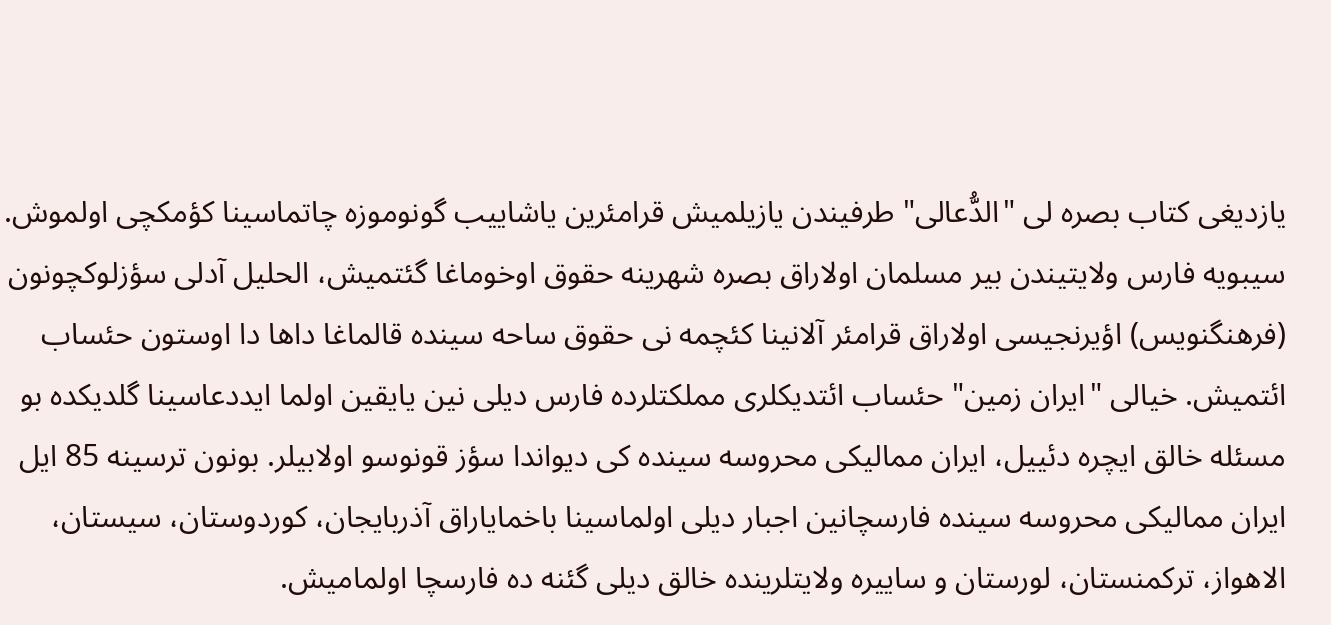یازدیغی کتاب بصره لی "الدُّعالی" طرفیندن یازیلمیش قرامئرین یاشاییب گونوموزه چاتماسینا کؤمکچی اولموش. سیبویه فارس ولایتیندن بیر مسلمان اولاراق بصره شهرینه حقوق اوخوماغا گئتمیش، الحلیل آدلی سؤزلوکچونون (فرهنگنویس) اؤیرنجیسی اولاراق قرامئر آلانینا کئچمه نی حقوق ساحه سینده قالماغا داها دا اوستون حئساب ائتمیش. خیالی "ایران زمین" حئساب ائتدیکلری مملکتلرده فارس دیلی نین یایقین اولما ایددعاسینا گلدیکده بو مسئله خالق ایچره دئییل، ایران ممالیکی محروسه سینده کی دیواندا سؤز قونوسو اولابیلر. بونون ترسینه 85 ایل ایران ممالیکی محروسه سینده فارسچانین اجبار دیلی اولماسینا باخمایاراق آذربایجان، کوردوستان، سیستان، الاهواز، ترکمنستان، لورستان و ساییره ولایتلرینده خالق دیلی گئنه ده فارسچا اولمامیش.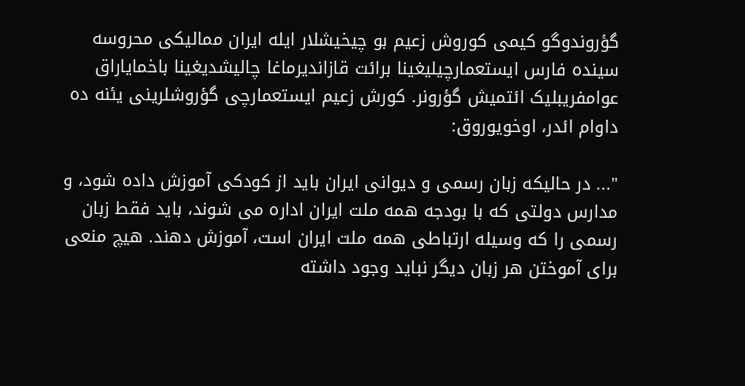گؤروندوگو کیمی کوروش زعیم بو چیخیشلار ایله ایران ممالیکی محروسه سینده فارس ایستعمارچیلیغینا برائت قازاندیرماغا چالیشدیغینا باخمایاراق عوامفریبلیک ائتمیش گؤرونر. کورش زعیم ایستعمارچی گؤروشلرینی یئنه ده داوام ائدر، اوخویوروق:

"... در حالیکه زبان رسمی و دیوانی ایران باید از کودکی آموزش داده شود، و مدارس دولتی که با بودجه همه ملت ایران اداره می شوند، باید فقط زبان رسمی را که وسیله ارتباطی همه ملت ایران است، آموزش دهند. هیچ منعی برای آموختن هر زبان دیگر نباید وجود داشته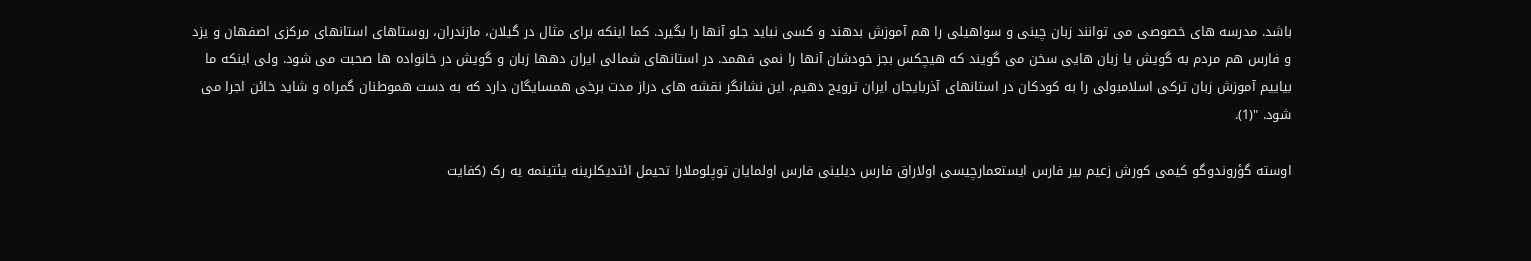باشد. مدرسه های خصوصی می توانند زبان چینی و سواهیلی را هم آموزش بدهند و کسی نباید جلو آنها را بگیرد. کما اینکه برای مثال در گیلان، مازندران، روستاهای استانهای مرکزی اصفهان و یزد و فارس هم مردم به گویش یا زبان هایی سخن می گویند که هیچکس بجز خودشان آنها را نمی فهمد. در استانهای شمالی ایران دهها زبان و گویش در خانواده ها صحبت می شود. ولی اینکه ما بیاییم آموزش زبان ترکی اسلامبولی را به کودکان در استانهای آذربایجان ایران ترویج دهیم، این نشانگر نقشه های دراز مدت برخی همسایگان دارد که به دست هموطنان گمراه و شاید خائن اجرا می شود. "(1).

اوسته گؤروندوگو کیمی کورش زعیم بیر فارس ایستعمارچیسی اولاراق فارس دیلینی فارس اولمایان توپلوملارا تحیمل ائتدیکلرینه یئتینمه یه رک (کفایت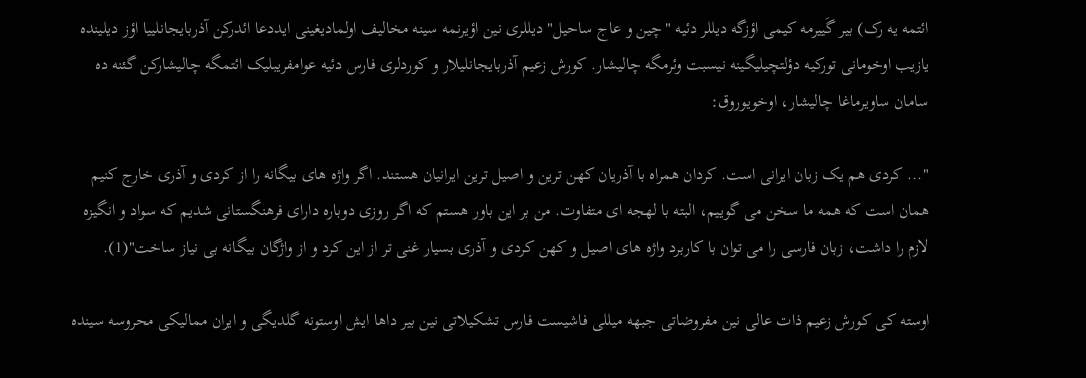ائتمه یه رک) بیر گَییرمه کیمی اؤزگه دیللر دئیه "چین و عاج ساحیل" دیللری نین اؤیرنمه سینه مخالیف اولمادیغینی ایددعا ائدرکن آذربایجانلییا اؤز دیلینده یازیب اوخومانی تورکیه دؤلتچیلیگینه نیسبت وئرمگه چالیشار. کورش زعیم آذربایجانلیلار و کوردلری فارس دئیه عوامفریبلیک ائتمگه چالیشارکن گئنه ده سامان ساویرماغا چالیشار، اوخویوروق:

"... کردی هم یک زبان ایرانی است. کردان همراه با آذریان کهن ترین و اصیل ترین ایرانیان هستند. اگر واژه های بیگانه را از کردی و آذری خارج کنیم همان است که همه ما سخن می گوییم، البته با لهجه ای متفاوت. من بر این باور هستم که اگر روزی دوباره دارای فرهنگستانی شدیم که سواد و انگیزه لازم را داشت، زبان فارسی را می توان با کاربرد واژه های اصیل و کهن کردی و آذری بسیار غنی تر از این کرد و از واژگان بیگانه بی نیاز ساخت"(1).

اوسته کی کورش زعیم ذات عالی نین مفروضاتی جبهه میللی فاشیست فارس تشکیلاتی نین بیر داها ایش اوستونه گلدیگی و ایران ممالیکی محروسه سینده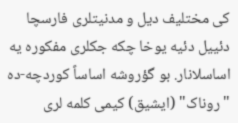کی مختلیف دیل و مدنیتلری فارسچا دئییل دئیه یوخا چکه جکلری مفکوره یه اساسلانار. بو گؤروشه اساساً کوردچه-ده "روناک" (ایشیق) کیمی کلمه لری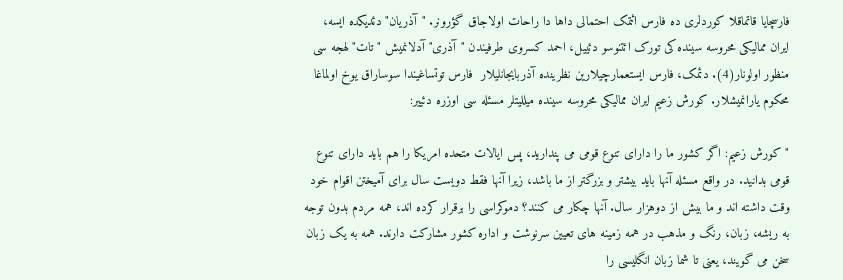فارسچایا قاتماقلا کوردلری ده فارس ائتمک احتمالی داها دا راحات اولاجاق گؤرونر. "آذریان" دئدیکده ایسه، ایران ممالیکی محروسه سینده کی تورک ائتنوسو دئییل، احمد کسروی طرفیندن "آذری" آدلانمیش "تات" لهجه سی منظور اولونار(4). دئمک، فارس ایستعمارچیلارین نظرینده آذربایجانلیلار  فارس توتساغیندا سوساراق یوخ اولماغا محکوم یارانمیشلار. کورش زعیم ایران ممالیکی محروسه سینده میللیتلر مسئله سی اوزره دئییر:

"کورش زعیم: اگر کشور ما را دارای تنوع قومی می پندارید، پس ایالات متحده امریکا را هم باید دارای تنوع قومی بدانید. در واقع مسئله آنها باید بیشتر و بزرگتر از ما باشد، زیرا آنها فقط دویست سال برای آمیختن اقوام خود وقت داشته اند و ما بیش از دوهزار سال. آنها چکار می کنند؟ دموکراسی را برقرار کرده اند، همه مردم بدون توجه به ریشه، زبان، رنگ و مذهب در همه زمینه های تعیین سرنوشت و اداره کشور مشارکت دارند. همه به یک زبان سخن می گویند، یعنی تا شما زبان انگلیسی را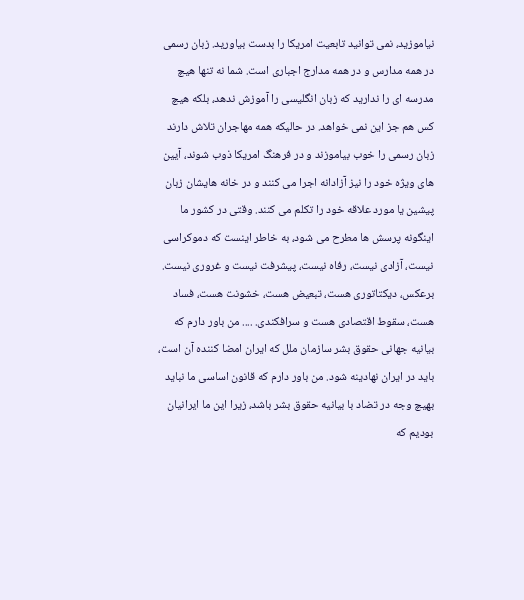نیاموزید، نمی توانید تابعیت امریکا را بدست بیاورید. زبان رسمی در همه مدارس و در همه مدارج اجباری است. شما نه تنها هیچ مدرسه ای را ندارید که زبان انگلیسی را آموزش ندهد، بلکه هیچ کس هم جز این نمی خواهد. در حالیکه همه مهاجران تلاش دارند زبان رسمی را خوب بیاموزند و در فرهنگ امریکا ذوب شوند، آیین های ویژه خود را نیز آزادانه اجرا می کنند و در خانه هایشان زبان پیشین یا مورد علاقه خود را تکلم می کنند. وقتی در کشور ما اینگونه پرسش ها مطرح می شود، به خاطر اینست که دموکراسی نیست، آزادی نیست، رفاه نیست، پیشرفت نیست و غروری نیست. برعکس، دیکتاتوری هست، تبعیض هست، خشونت هست، فساد هست، سقوط اقتصادی هست و سرافکندی. .... من باور دارم که بیانیه جهانی حقوق بشر سازمان ملل که ایران امضا کننده آن است، باید در ایران نهادینه شود. من باور دارم که قانون اساسی ما نباید بهیچ وجه در تضاد با بیانیه حقوق بشر باشد، زیرا این ما ایرانیان بودیم که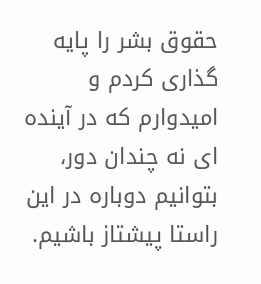حقوق بشر را پایه گذاری کردم و امیدوارم که در آینده ای نه چندان دور، بتوانیم دوباره در این راستا پیشتاز باشیم.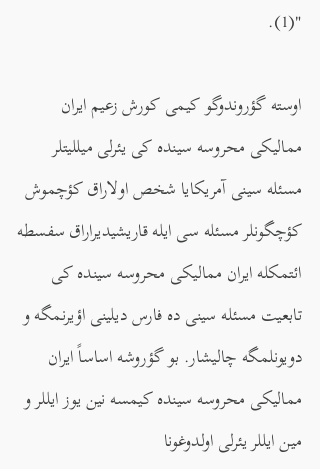"(1).

اوسته گؤروندوگو کیمی کورش زعیم ایران ممالیکی محروسه سینده کی یئرلی میللیتلر مسئله سینی آمریکایا شخص اولاراق کؤچموش کؤچگونلر مسئله سی ایله قاریشیدیراراق سفسطه ائتمکله ایران ممالیکی محروسه سینده کی تابعیت مسئله سینی ده فارس دیلینی اؤیرنمگه و دویونلمگه چالیشار. بو گؤروشه اساساً ایران ممالیکی محروسه سینده کیمسه نین یوز ایللر و مین ایللر یئرلی اولدوغونا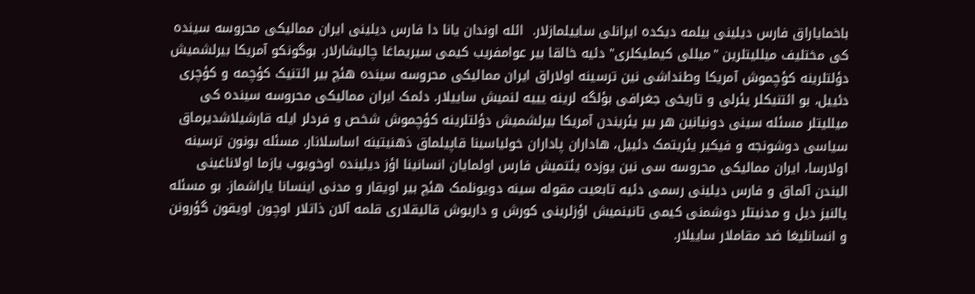باخمایاراق فارس دیلینی بیلمه دیکده ایرانلی ساییلمازلار.  ائله اوندان یانا دا فارس دیلینی ایران ممالیکی محروسه سینده کی مختلیف میللیتلرین "میللی کیملیکلری" دئیه خالقا بیر عوامفریب کیمی سیریماغا چالیشارلار. بوگونکو آمریکا بیرلشمیش دؤلتلرینه کؤچموش آمریکا وطنداشی نین ترسینه اولاراق ایران ممالیکی محروسه سینده هئچ بیر ائتنیک کؤچمه و کؤچری دئییل، بو ائتنیکلر یئرلی و تاریخی جغرافی بؤلگه لرینه یییه لنمیش ساییلار. دئمک ایران ممالیکی محروسه سینده کی میللیتلر مسئله سینی دونیانین هر بیر یئریندن آمریکا بیرلشمیش دؤلتلرینه کؤچموش شخص و فردلر ایله قارشیلاشدیرماق سیاسی دوشونجه و فیکیر یئریتمک دئییل، هاداران پاداران خولیاسینا قاپیلماق ذهنیتینه اساسلانار. مسئله بونون ترسینه اولارسا، ایران ممالیکی محروسه سی نین یوزده یئتمیش فارس اولمایان انسانینا اؤز دیلینده اوخویوب یازما اولاناغینی الیندن آلماق و فارس دیلینی رسمی دئیه تابعیت مقوله سینه دویونلمک هئچ بیر اویقار و مدنی اینسانا یاراشماز. بو مسئله یالنیز دیل و مدنیتلر دوشمنی کیمی تانینمیش اؤزلرینی کورش و داریوش قالیقلاری قلمه آلان ذاتلار اوچون اویقون گؤرونن و انسانلیغا ضد مقاملار ساییلار.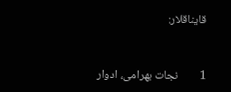قایناقلار:



1        نجات بهرامی، ادوار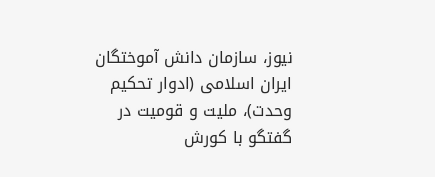نیوز، سازمان دانش آموختگان ایران اسلامی (ادوار تحکیم وحدت)، ملیت و قومیت در گفتگو با کورش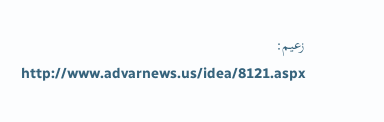زعیم: http://www.advarnews.us/idea/8121.aspx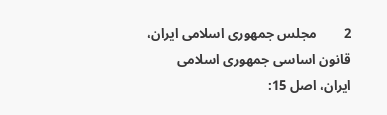2        مجلس جمهوری اسلامی ایران، قانون اساسی جمهوری اسلامی ایران، اصل 15: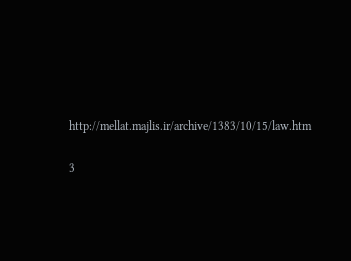http://mellat.majlis.ir/archive/1383/10/15/law.htm

3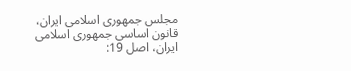مجلس جمهوری اسلامی ایران، قانون اساسی جمهوری اسلامی ایران، اصل 19: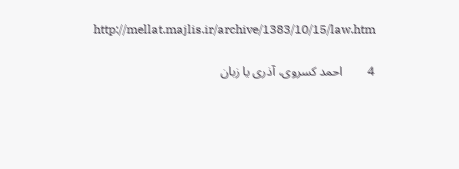http://mellat.majlis.ir/archive/1383/10/15/law.htm

4        احمد کسروی، آذری یا زبان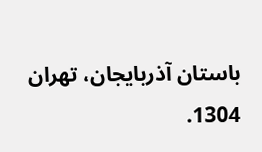باستان آذربایجان، تهران 1304.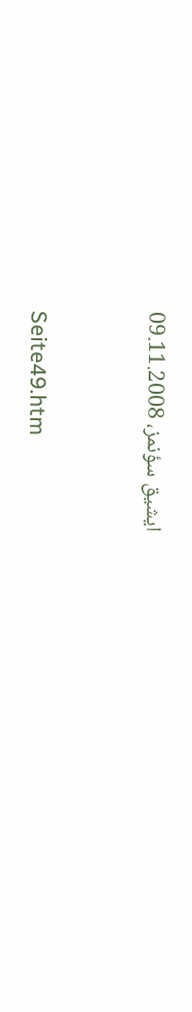ایشیق سؤنمز، 09.11.2008



Seite49.htm